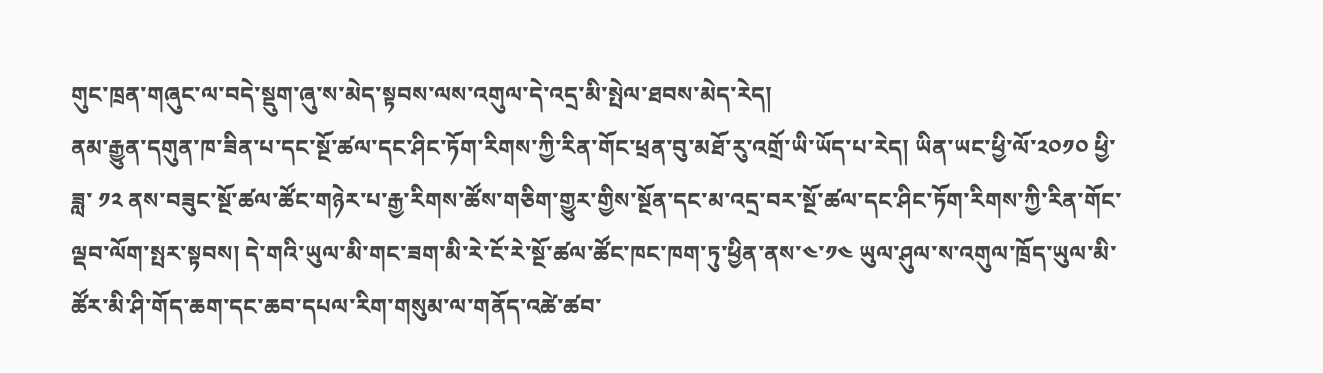གུང་ཁྲན་གཞུང་ལ་བདེ་སྡུག་ཞུ་ས་མེད་སྟབས་ལས་འགུལ་དེ་འདྲ་མི་སྤེལ་ཐབས་མེད་རེད།
ནམ་རྒྱུན་དགུན་ཁ་ཟིན་པ་དང་སྔོ་ཚལ་དང་ཤིང་ཏོག་རིགས་ཀྱི་རིན་གོང་ཕྲན་བུ་མཐོ་རུ་འགྲོ་ཡི་ཡོད་པ་རེད། ཡིན་ཡང་ཕྱི་ལོ་༢༠༡༠ ཕྱི་ཟླ་ ༡༢ ནས་བཟུང་སྔོ་ཚལ་ཚོང་གཉེར་པ་རྒྱ་རིགས་ཚོས་གཅིག་གྱུར་གྱིས་སྔོན་དང་མ་འདྲ་བར་སྔོ་ཚལ་དང་ཤིང་ཏོག་རིགས་ཀྱི་རིན་གོང་ལྡབ་ལོག་སྤར་སྟབས། དེ་གའི་ཡུལ་མི་གང་ཟག་མི་རེ་ངོ་རེ་སྔོ་ཚལ་ཚོང་ཁང་ཁག་ཏུ་ཕྱིན་ནས་༤་༡༤ ཡུལ་ཤུལ་ས་འགུལ་ཁྲོད་ཡུལ་མི་ཚོར་མི་ཤི་གོད་ཆག་དང་ཆབ་དཔལ་རིག་གསུམ་ལ་གནོད་འཚེ་ཚབ་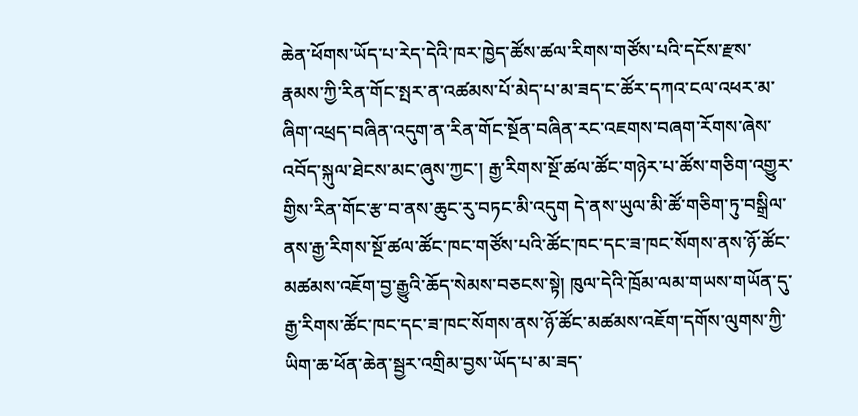ཆེན་ཕོགས་ཡོད་པ་རེད་དེའི་ཁར་ཁྱེད་ཚོས་ཚལ་རིགས་གཙོས་པའི་དངོས་རྫས་རྣམས་ཀྱི་རིན་གོང་སྤར་ན་འཚམས་པོ་མེད་པ་མ་ཟད་ང་ཚོར་དཀའ་ངལ་འཕར་མ་ཞིག་འཕྲད་བཞིན་འདུག་ན་རིན་གོང་སྔོན་བཞིན་རང་འཇགས་བཞག་རོགས་ཞེས་འབོད་སྐུལ་ཐེངས་མང་ཞུས་ཀྱང་། རྒྱ་རིགས་སྔོ་ཚལ་ཚོང་གཉེར་པ་ཚོས་གཅིག་འགྱུར་གྱིས་རིན་གོང་རྩ་བ་ནས་ཆུང་རུ་བཏང་མི་འདུག དེ་ནས་ཡུལ་མི་ཚོ་གཅིག་ཏུ་བསྒྲིལ་ནས་རྒྱ་རིགས་སྔོ་ཚལ་ཚོང་ཁང་གཙོས་པའི་ཚོང་ཁང་དང་ཟ་ཁང་སོགས་ནས་ཉོ་ཚོང་མཚམས་འཇོག་བྱ་རྒྱུའི་ཆོད་སེམས་བཅངས་སྟེ། ཁུལ་དེའི་ཁྲོམ་ལམ་གཡས་གཡོན་དུ་རྒྱ་རིགས་ཚོང་ཁང་དང་ཟ་ཁང་སོགས་ནས་ཉོ་ཚོང་མཚམས་འཇོག་དགོས་ལུགས་ཀྱི་ཡིག་ཆ་ཕོན་ཆེན་སྦྱར་འགྲིམ་བྱས་ཡོད་པ་མ་ཟད་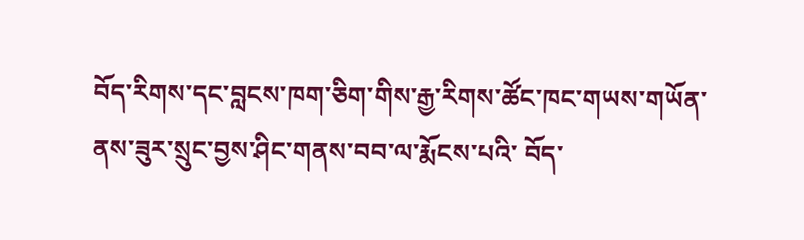བོད་རིགས་དང་བླངས་ཁག་ཅིག་གིས་རྒྱ་རིགས་ཚོང་ཁང་གཡས་གཡོན་ནས་ཟུར་སྲུང་བྱས་ཤིང་གནས་བབ་ལ་རྨོངས་པའི་ བོད་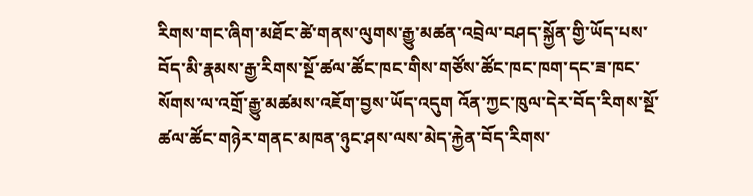རིགས་གང་ཞིག་མཐོང་ཚེ་གནས་ལུགས་རྒྱུ་མཚན་འབྲེལ་བཤད་སྐྱོན་གྱི་ཡོད་པས་བོད་མི་རྣམས་རྒྱ་རིགས་སྔོ་ཚལ་ཚོང་ཁང་གིས་གཙོས་ཚོང་ཁང་ཁག་དང་ཟ་ཁང་སོགས་ལ་འགྲོ་རྒྱུ་མཚམས་འཇོག་བྱས་ཡོད་འདུག འོན་ཀྱང་ཁུལ་དེར་བོད་རིགས་སྔོ་ཚལ་ཚོང་གཉེར་གནང་མཁན་ཉུང་ཤས་ལས་མེད་རྐྱེན་བོད་རིགས་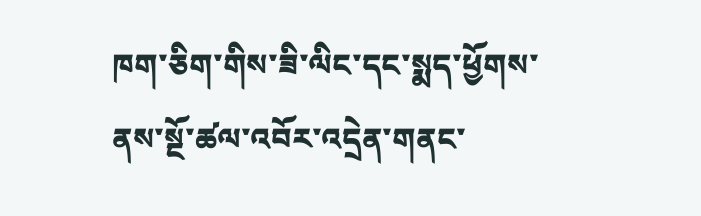ཁག་ཅིག་གིས་ཟི་ལིང་དང་སྨད་ཕྱོགས་ནས་སྔོ་ཚལ་འབོར་འདྲེན་གནང་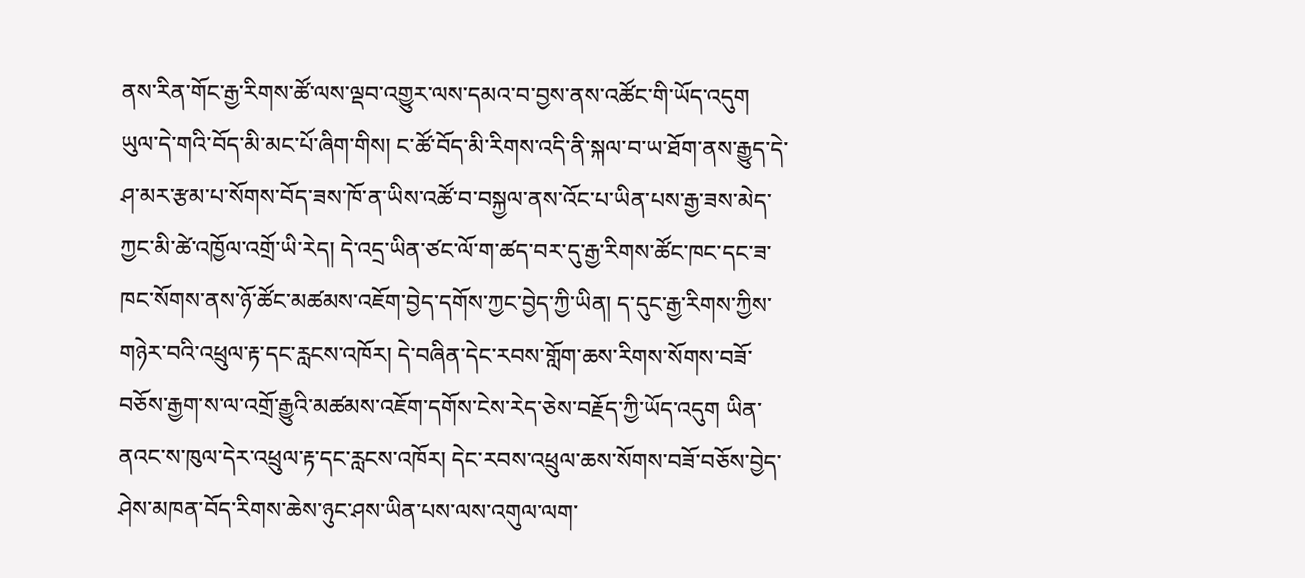ནས་རིན་གོང་རྒྱ་རིགས་ཚོ་ལས་ལྡབ་འགྱུར་ལས་དམའ་བ་བྱས་ནས་འཚོང་གི་ཡོད་འདུག
ཡུལ་དེ་གའི་བོད་མི་མང་པོ་ཞིག་གིས། ང་ཚོ་བོད་མི་རིགས་འདི་ནི་སྐལ་བ་ཡ་ཐོག་ནས་རྒྱུད་དེ་ཤ་མར་རྩམ་པ་སོགས་བོད་ཟས་ཁོ་ན་ཡིས་འཚོ་བ་བསྐྱལ་ནས་འོང་པ་ཡིན་པས་རྒྱ་ཟས་མེད་ཀྱང་མི་ཚེ་འཁྱོལ་འགྲོ་ཡི་རེད། དེ་འདྲ་ཡིན་ཙང་ལོ་ག་ཚད་བར་དུ་རྒྱ་རིགས་ཚོང་ཁང་དང་ཟ་ཁང་སོགས་ནས་ཉོ་ཚོང་མཚམས་འཇོག་བྱེད་དགོས་ཀྱང་བྱེད་ཀྱི་ཡིན། ད་དུང་རྒྱ་རིགས་ཀྱིས་གཉེར་བའི་འཕྲུལ་རྟ་དང་རླངས་འཁོར། དེ་བཞིན་དེང་རབས་གློག་ཆས་རིགས་སོགས་བཟོ་བཅོས་རྒྱག་ས་ལ་འགྲོ་རྒྱུའི་མཚམས་འཇོག་དགོས་ངེས་རེད་ཅེས་བརྗོད་ཀྱི་ཡོད་འདུག ཡིན་ནའང་ས་ཁུལ་དེར་འཕྲུལ་རྟ་དང་རླངས་འཁོར། དེང་རབས་འཕྲུལ་ཆས་སོགས་བཟོ་བཅོས་བྱེད་ཤེས་མཁན་བོད་རིགས་ཆེས་ཉུང་ཤས་ཡིན་པས་ལས་འགུལ་ལག་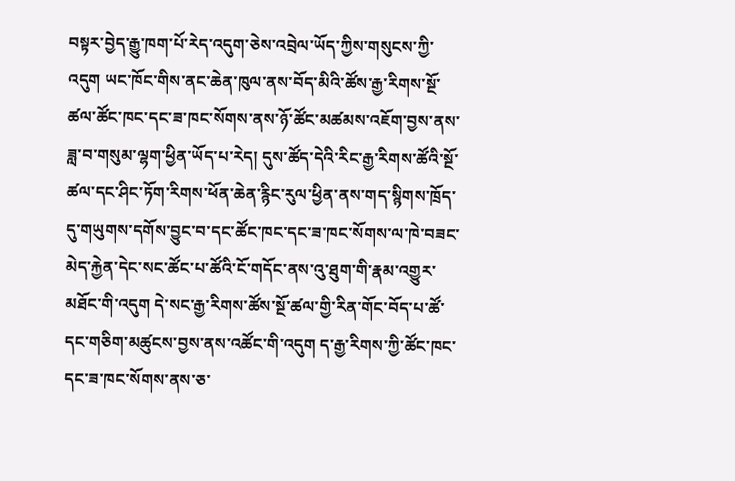བསྟར་བྱེད་རྒྱུ་ཁག་པོ་རེད་འདུག་ཅེས་འབྲེལ་ཡོད་ཀྱིས་གསུངས་ཀྱི་འདུག ཡང་ཁོང་གིས་ནང་ཆེན་ཁུལ་ནས་བོད་མིའི་ཚོས་རྒྱ་རིགས་སྔོ་ཚལ་ཚོང་ཁང་དང་ཟ་ཁང་སོགས་ནས་ཉོ་ཚོང་མཚམས་འཇོག་བྱས་ནས་ཟླ་བ་གསུམ་ལྷག་ཕྱིན་ཡོད་པ་རེད། དུས་ཚོད་དེའི་རིང་རྒྱ་རིགས་ཚོའི་སྔོ་ཚལ་དང་ཤིང་ཏོག་རིགས་ཕོན་ཆེན་རྙིང་རུལ་ཕྱིན་ནས་གད་སྙིགས་ཁྲོད་དུ་གཡུགས་དགོས་བྱུང་བ་དང་ཚོང་ཁང་དང་ཟ་ཁང་སོགས་ལ་ཁེ་བཟང་མེད་རྐྱེན་དེང་སང་ཚོང་པ་ཚོའི་ངོ་གདོང་ནས་འུ་ཐུག་གི་རྣམ་འགྱུར་མཐོང་གི་འདུག དེ་སང་རྒྱ་རིགས་ཚོས་སྔོ་ཚལ་གྱི་རིན་གོང་བོད་པ་ཚོ་དང་གཅིག་མཚུངས་བྱས་ནས་འཚོང་གི་འདུག ད་རྒྱ་རིགས་ཀྱི་ཚོང་ཁང་དང་ཟ་ཁང་སོགས་ནས་ཅ་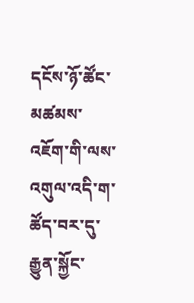དངོས་ཉོ་ཚོང་མཚམས་འཇོག་གི་ལས་འགུལ་འདི་ག་ཚོད་བར་དུ་རྒྱུན་སྐྱོང་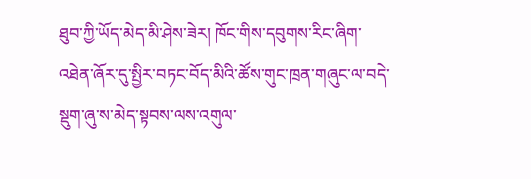ཐུབ་ཀྱི་ཡོད་མེད་མི་ཤེས་ཟེར། ཁོང་གིས་དབུགས་རིང་ཞིག་འཐེན་ཞོར་དུ་སྤྱིར་བཏང་བོད་མིའི་ཚོས་གུང་ཁྲན་གཞུང་ལ་བདེ་སྡུག་ཞུ་ས་མེད་སྟབས་ལས་འགུལ་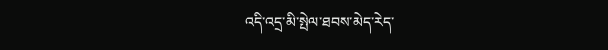འདི་འདྲ་མི་སྤེལ་ཐབས་མེད་རེད་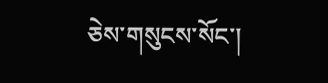ཅེས་གསུངས་སོང་།